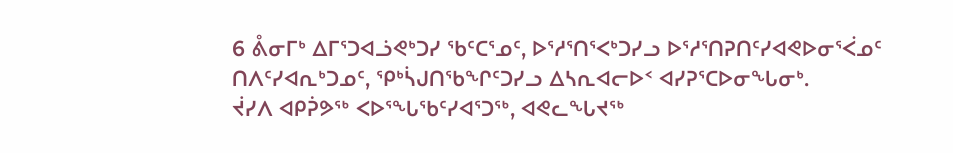6 ᕔᓂᒥᒃ ᐃᒥᕐᑐᐊᓘᕙᒃᑐᓯ ᖃᑦᑕᕐᓄᑦ, ᐅᕐᓱᕐᑎᕐᐸᒃᑐᓯᓗ ᐅᕐᓱᕐᑎᕈᑎᑦᓯᐊᕙᐅᓂᕐᐹᓄᑦ ᑎᐱᑦᓯᐊᕆᒃᑐᓄᑦ, ᕿᒃᓵᒍᑎᖃᖏᑦᑐᓯᓗ ᐃᓴᕆᐊᓕᐅᑉ ᐊᓯᕈᕐᑕᐅᓂᖓᓂᒃ.
ᔫᓯᐱ ᐊᑭᕉᕗᖅ ᐸᐅᕐᖓᖃᑦᓯᐊᕐᑐᖅ, ᐊᕙᓚᖓᔪᖅ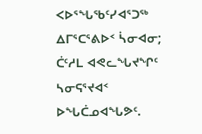ᐸᐅᕐᖓᖃᑦᓯᐊᕐᑐᖅ ᐃᒥᕐᑕᕐᕕᐅᑉ ᓵᓂᐊᓂ; ᑖᑦᓱᒪ ᐊᕙᓚᖓᔪᖏᑦ ᓴᓂᕋᕐᔪᐊᑉ ᐅᖓᑖᓄᐊᖓᕗᑦ.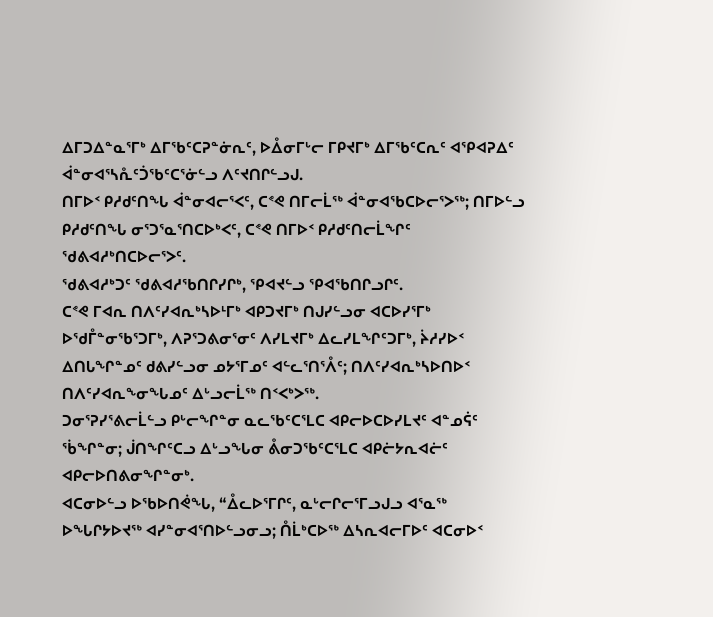ᐃᒥᑐᐃᓐᓇᕐᒥᒃ ᐃᒥᖃᑦᑕᕈᓐᓃᕆᑦ, ᐅᐂᓂᒥᒡᓕ ᒥᑭᔪᒥᒃ ᐃᒥᖃᑦᑕᕆᑦ ᐊᕿᐊᕈᐃᑦ ᐋᓐᓂᐊᕐᓴᕅᑦᑑᖃᑦᑕᕐᓃᓪᓗ ᐱᑦᔪᑎᒋᓪᓗᒍ.
ᑎᒥᐅᑉ ᑭᓱᑯᑦᑎᖓ ᐋᓐᓂᐊᓕᕐᐸᑦ, ᑕᕝᕙ ᑎᒥᓕᒫᖅ ᐋᓐᓂᐊᖃᑕᐅᓕᕐᐳᖅ; ᑎᒥᐅᓪᓗ ᑭᓱᑯᑦᑎᖓ ᓂᕐᑐᕐᓇᕐᑎᑕᐅᒃᐸᑦ, ᑕᕝᕙ ᑎᒥᐅᑉ ᑭᓱᑯᑦᑎᓕᒫᖏᑦ ᖁᕕᐊᓱᒃᑎᑕᐅᓕᕐᐳᑦ.
ᖁᕕᐊᓱᒃᑐᑦ ᖁᕕᐊᓱᖃᑎᒋᓯᒋᒃ, ᕿᐊᔪᓪᓗ ᕿᐊᖃᑎᒋᓗᒋᑦ.
ᑕᕝᕙ ᒥᐊᕆ ᑎᐱᑦᓯᐊᕆᒃᓴᐅᒻᒥᒃ ᐊᑭᑐᔪᒥᒃ ᑎᒍᓯᓪᓗᓂ ᐊᑕᐅᓯᕐᒥᒃ ᐅᖁᒤᓐᓂᖃᕐᑐᒥᒃ, ᐱᕈᕐᑐᕕᓂᕐᓂᑦ ᐱᓯᒪᔪᒥᒃ ᐃᓚᓯᒪᖏᑦᑐᒥᒃ, ᔩᓱᓯᐅᑉ ᐃᑎᒐᖏᓐᓄᑦ ᑯᕕᓯᓪᓗᓂ ᓄᔭᕐᒥᓄᑦ ᐊᓪᓚᕐᑎᕐᐰᑦ; ᑎᐱᑦᓯᐊᕆᒃᓴᐅᑎᐅᑉ ᑎᐱᑦᓯᐊᕆᖕᓂᖓᓄᑦ ᐃᒡᓗᓕᒫᖅ ᑎᑉᐸᒃᐳᖅ.
ᑐᓂᕐᕈᓯᕐᕕᓕᒫᓪᓗ ᑭᒡᓕᖏᓐᓂ ᓇᓚᖃᑦᑕᕐᒪᑕ ᐊᑭᓕᐅᑕᐅᓯᒪᔪᑦ ᐊᓐᓄᕌᑦ ᖄᖏᓐᓂ; ᒎᑎᖏᑦᑕᓗ ᐃᒡᓗᖓᓂ ᕔᓂᑐᖃᑦᑕᕐᒪᑕ ᐊᑭᓖᔭᕆᐊᓖᑦ ᐊᑭᓕᐅᑎᕕᓂᖏᓐᓂᒃ.
ᐊᑕᓂᐅᓪᓗ ᐅᖃᐅᑎᕚᖓ, “ᐂᓚᐅᕐᒥᒋᑦ, ᓇᒡᓕᒋᓕᕐᒥᓗᒍᓗ ᐊᕐᓇᖅ ᐅᖓᒋᔭᐅᔪᖅ ᐊᓯᓐᓂᐊᕐᑎᐅᓪᓗᓂᓗ; ᑍᒫᒃᑕᐅᖅ ᐃᓴᕆᐊᓕᒥᐅᑦ ᐊᑕᓂᐅᑉ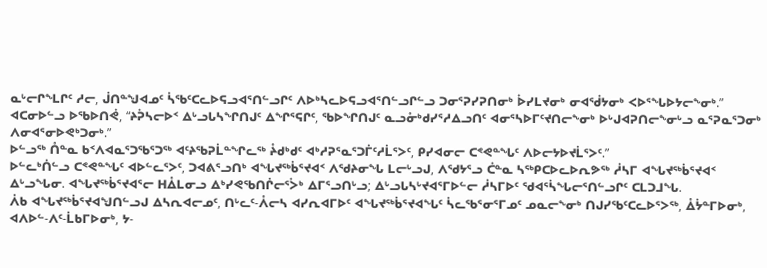ᓇᒡᓕᒋᖕᒪᒋᑦ ᓱᓕ, ᒎᑎᓐᖑᐊᓄᑦ ᓵᖃᑦᑕᓚᐅᕋᓗᐊᕐᑎᓪᓗᒋᑦ ᐱᐅᒃᓴᓚᐅᕋᓗᐊᕐᑎᓪᓗᒋᓪᓗ ᑐᓂᕐᕈᓯᕈᑎᓂᒃ ᐆᓯᒪᔪᓂᒃ ᓂᐊᖂᔭᓂᒃ ᐸᐅᕐᖓᐅᔭᓕᖕᓂᒃ.”
ᐊᑕᓂᐅᓪᓗ ᐅᖃᐅᑎᕚ, “ᔨᕉᓴᓕᐅᑉ ᐃᒡᓗᒐᓴᖏᑎᒍᑦ ᐃᖏᕐᕋᒋᑦ, ᖃᐅᖏᑎᒍᑦ ᓇᓗᓁᒃᑯᓯᕐᓱᐃᓗᑎᑦ ᐊᓂᕐᓴᐅᒥᑦᔪᑎᓕᖕᓂᒃ ᐅᒡᒍᐊᕈᑎᓕᖕᓂᒡᓗ ᓇᕐᕈᓇᕐᑐᓂᒃ ᐱᓂᐊᕐᓂᐅᕙᒃᑐᓂᒃ.”
ᐅᓪᓗᖅ ᑍᓐᓇ ᑲᑉᐱᐊᓇᕐᑐᖃᕐᑐᖅ ᐊᑦᔨᖃᕈᒫᓐᖏᓚᖅ ᔧᑯᒃᑯᑦ ᐊᒃᓱᕈᕐᓇᕐᑐᒦᑦᓱᒫᕐᐳᑦ, ᑭᓯᐊᓂᓕ ᑕᕝᕙᓐᖓᑦ ᐱᐅᓕᔭᐅᔪᒫᕐᐳᑦ.”
ᐅᓪᓚᒃᑏᓪᓗ ᑕᕝᕙᓐᖓᑦ ᐊᐅᓪᓚᕐᐳᑦ, ᑐᐊᕕᕐᓗᑎᒃ ᐊᖓᔪᖅᑳᕐᔪᐊᑉ ᐱᖁᔨᓂᖓ ᒪᓕᒡᓗᒍ, ᐱᖁᔭᕐᓗ ᑖᓐᓇ ᓴᖅᑭᑕᐅᓚᐅᕆᕗᖅ ᓲᓴᒥ ᐊᖓᔪᖅᑳᕐᔪᐊᑉ ᐃᒡᓗᖓᓂ. ᐊᖓᔪᖅᑳᕐᔪᐊᕐᓕ ᕼᐂᒪᓂᓗ ᐃᒃᓯᕙᖃᑎᒌᓕᕐᐴᒃ ᐃᒥᕐᓗᑎᒡᓗ; ᐃᒡᓗᒐᓴᒡᔪᐊᕐᒥᐅᓪᓕ ᓲᓴᒥᐅᑦ ᖁᐊᕐᓵᖓᓕᕐᑎᓪᓗᒋᑦ ᑕᒪᑐᒧᖓ.
ᐲᑲ ᐊᖓᔪᖅᑳᕐᔪᐊᖑᑎᓪᓗᒍ ᐃᓴᕆᐊᓕᓄᑦ, ᑎᒡᓚᑦ-ᐰᓕᓴ ᐊᓯᕆᐊᒥᐅᑦ ᐊᖓᔪᖅᑳᕐᔪᐊᖓᑦ ᓵᓚᖃᕐᓂᕐᒥᓄᑦ ᓄᓇᓕᖕᓂᒃ ᑎᒍᓯᖃᑦᑕᓚᐅᕐᐳᖅ, ᐂᔮᓐᒥᐅᓂᒃ, ᐊᐱᐅᓪ-ᐱᑦ-ᒫᑲᒥᐅᓂᒃ, ᔭ-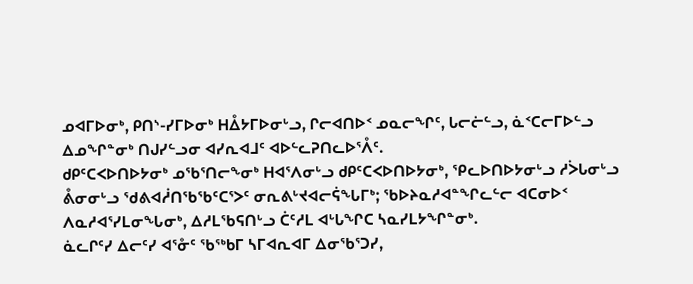ᓄᐊᒥᐅᓂᒃ, ᑭᑎᔅ-ᓯᒥᐅᓂᒃ ᕼᐂᔭᒥᐅᓂᒡᓗ, ᒋᓕᐊᑎᐅᑉ ᓄᓇᓕᖏᑦ, ᒐᓕᓖᓪᓗ, ᓈᑉᑕᓕᒥᐅᓪᓗ ᐃᓄᖏᓐᓂᒃ ᑎᒍᓯᓪᓗᓂ ᐊᓯᕆᐊᒧᑦ ᐊᐅᓪᓚᕈᑎᓚᐅᕐᐰᑦ.
ᑯᑭᑦᑕᐸᐅᑎᐅᔭᓂᒃ ᓄᖃᕐᑎᓕᖕᓂᒃ ᕼᐊᕐᐱᓂᒡᓗ ᑯᑭᑦᑕᐸᐅᑎᐅᔭᓂᒃ, ᕿᓚᐅᑎᐅᔭᓂᒡᓗ ᓱᐴᒐᓂᒡᓗ ᕔᓂᓂᒡᓗ ᖁᕕᐊᓲᑎᖃᖃᑦᑕᕐᐳᑦ ᓂᕆᕕᒡᔪᐊᓕᕌᖓᒥᒃ; ᖃᐅᔨᓇᓱᐊᓐᖏᓚᓪᓕ ᐊᑕᓂᐅᑉ ᐱᓇᓱᐊᕐᓯᒪᓂᖓᓂᒃ, ᐃᓱᒪᖃᕋᑎᒡᓗ ᑖᑦᓱᒪ ᐊᒡᒐᖏᑕ ᓴᓇᓯᒪᔭᖏᓐᓂᒃ.
ᓈᓚᒋᑦᓯ ᐃᓕᑦᓯ ᐊᕐᓁᑦ ᖃᖅᑲᒥ ᓴᒥᐊᕆᐊᒥ ᐃᓂᖃᕐᑐᓯ,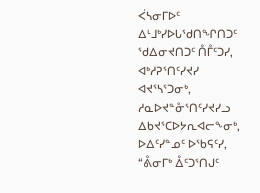ᐹᓴᓂᒥᐅᑦ ᐃᒻᒧᒃᓯᐅᒐᖁᑎᖏᑎᑐᑦ ᖁᐃᓂᔪᑎᑐᑦ ᑍᒤᑦᑐᓯ, ᐊᒃᓱᕈᕐᑎᑦᓯᔪᓯ ᐊᔪᕐᓴᕐᑐᓂᒃ, ᓱᓇᐅᔪᓐᓁᕐᑎᑦᓯᔪᓯᓗ ᐃᑲᔪᕐᑕᐅᔭᕆᐊᓕᖕᓂᒃ, ᐅᐃᑦᓯᓐᓄᑦ ᐅᖃᕋᑦᓯ, “ᕔᓂᒥᒃ ᐂᑦᑐᕐᑎᒍᑦ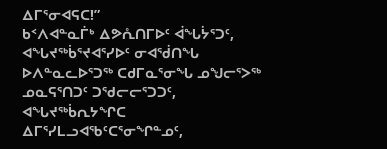ᐃᒥᕐᓂᐊᕋᑕ!”
ᑲᑉᐱᐊᓐᓇᒦᒃ ᐃᕗᕅᑎᒥᐅᑦ ᐋᖓᔮᕐᑐᑦ, ᐊᖓᔪᖅᑳᕐᔪᐊᕐᓯᐅᑦ ᓂᐊᖂᑎᖓ ᐅᐱᓐᓇᓚᐅᕐᑐᖅ ᑕᑯᒥᓇᕐᓂᖓ ᓄᖑᓕᕐᐳᖅ ᓄᓇᕋᕐᑎᑐᑦ ᑐᖁᓕᓕᕐᑐᑐᑦ, ᐊᖓᔪᖅᑳᕆᔭᖏᑕ ᐃᒥᕐᓯᒪᓗᐊᖃᑦᑕᕐᓂᖏᓐᓄᑦ,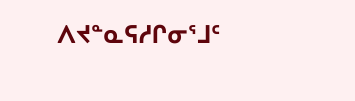ᐱᔪᓐᓇᕋᓱᒋᓂᕐᒧᑦ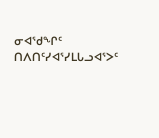ᓂᐊᖁᖏᑦ ᑎᐱᑎᑦᓯᐊᕐᓯᒪᒐᓗᐊᕐᐳᑦ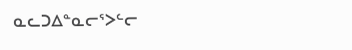ᓇᓚᑐᐃᓐᓇᓕᕐᐳᓪᓕ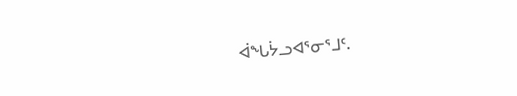ᐋᖓᔮᓗᐊᕐᓂᕐᒧᑦ.